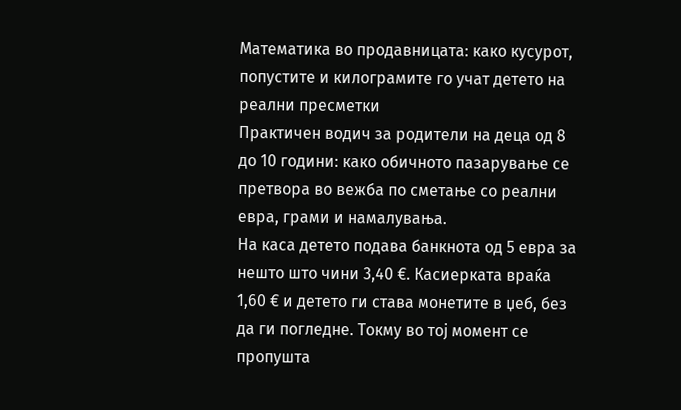Математика во продавницата: како кусурот, попустите и килограмите го учат детето на реални пресметки
Практичен водич за родители на деца од 8 до 10 години: како обичното пазарување се претвора во вежба по сметање со реални евра, грами и намалувања.
На каса детето подава банкнота од 5 евра за нешто што чини 3,40 €. Касиерката враќа 1,60 € и детето ги става монетите в џеб, без да ги погледне. Токму во тој момент се пропушта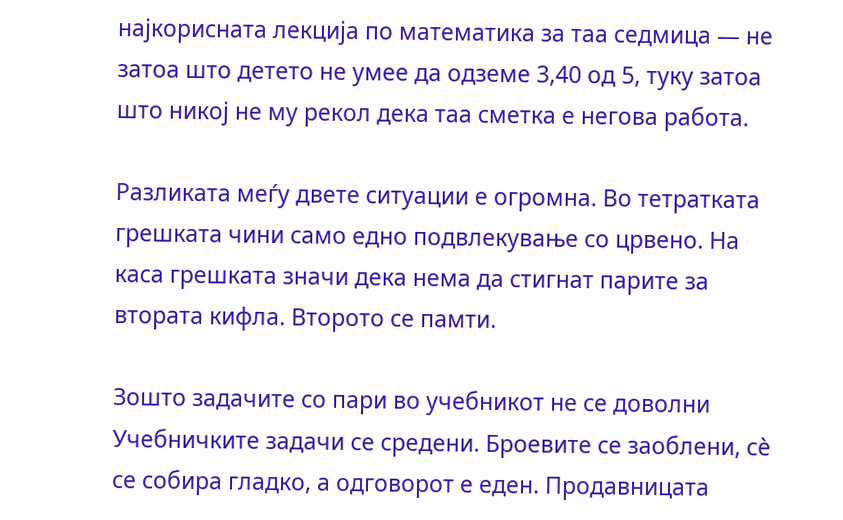најкорисната лекција по математика за таа седмица — не затоа што детето не умее да одземе 3,40 од 5, туку затоа што никој не му рекол дека таа сметка е негова работа.

Разликата меѓу двете ситуации е огромна. Во тетратката грешката чини само едно подвлекување со црвено. На каса грешката значи дека нема да стигнат парите за втората кифла. Второто се памти.

Зошто задачите со пари во учебникот не се доволни
Учебничките задачи се средени. Броевите се заоблени, сè се собира гладко, а одговорот е еден. Продавницата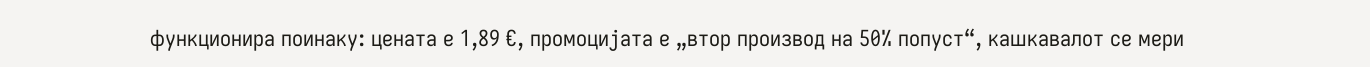функционира поинаку: цената е 1,89 €, промоцијата е „втор производ на 50% попуст“, кашкавалот се мери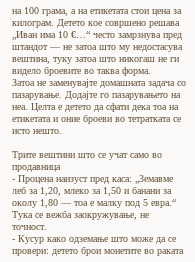на 100 грама, а на етикетата стои цена за килограм. Детето кое совршено решава „Иван има 10 €…“ често замрзнува пред штандот — не затоа што му недостасува вештина, туку затоа што никогаш не ги видело броевите во таква форма.
Затоа не заменувајте домашната задача со пазарување. Додајте го пазарувањето на неа. Целта е детето да сфати дека тоа на етикетата и оние броеви во тетратката се исто нешто.

Трите вештини што се учат само во продавница
- Процена наизуст пред каса: „Земавме леб за 1,20, млеко за 1,50 и банани за околу 1,80 — тоа е малку под 5 евра.“ Тука се вежба заокружување, не точност.
- Кусур како одземање што може да се провери: детето брои монетите во раката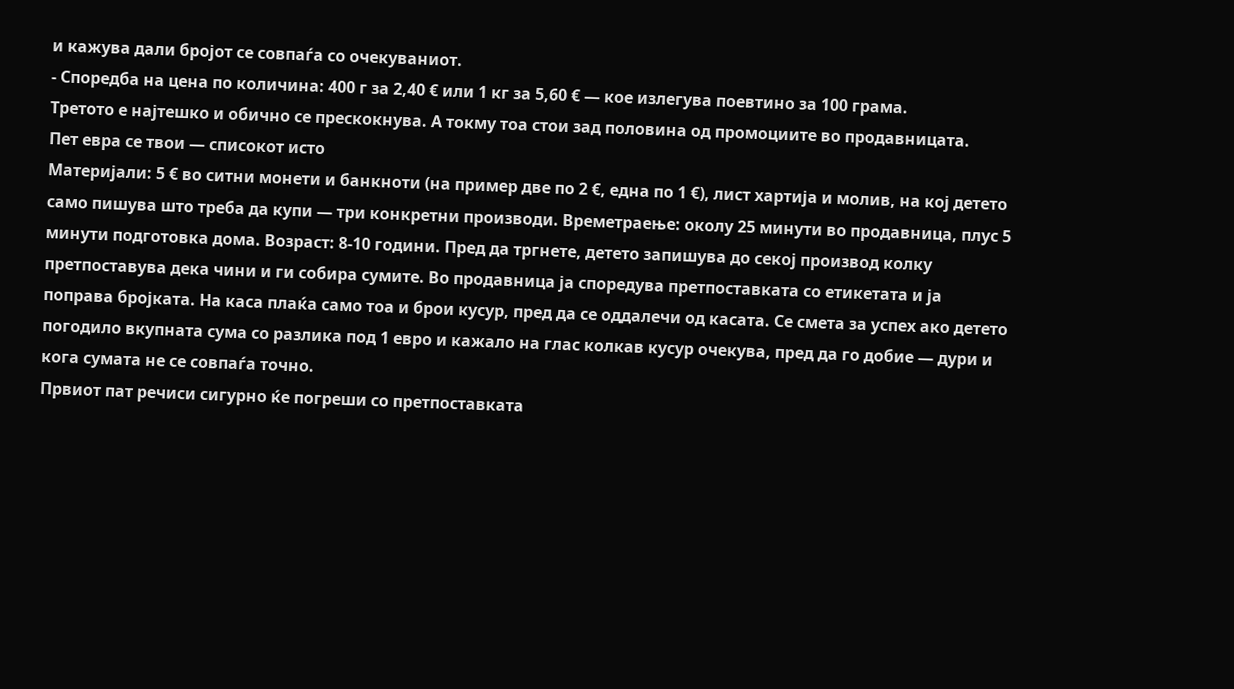и кажува дали бројот се совпаѓа со очекуваниот.
- Споредба на цена по количина: 400 г за 2,40 € или 1 кг за 5,60 € — кое излегува поевтино за 100 грама.
Третото е најтешко и обично се прескокнува. А токму тоа стои зад половина од промоциите во продавницата.
Пет евра се твои — списокот исто
Материјали: 5 € во ситни монети и банкноти (на пример две по 2 €, една по 1 €), лист хартија и молив, на кој детето само пишува што треба да купи — три конкретни производи. Времетраење: околу 25 минути во продавница, плус 5 минути подготовка дома. Возраст: 8-10 години. Пред да тргнете, детето запишува до секој производ колку претпоставува дека чини и ги собира сумите. Во продавница ја споредува претпоставката со етикетата и ја поправа бројката. На каса плаќа само тоа и брои кусур, пред да се оддалечи од касата. Се смета за успех ако детето погодило вкупната сума со разлика под 1 евро и кажало на глас колкав кусур очекува, пред да го добие — дури и кога сумата не се совпаѓа точно.
Првиот пат речиси сигурно ќе погреши со претпоставката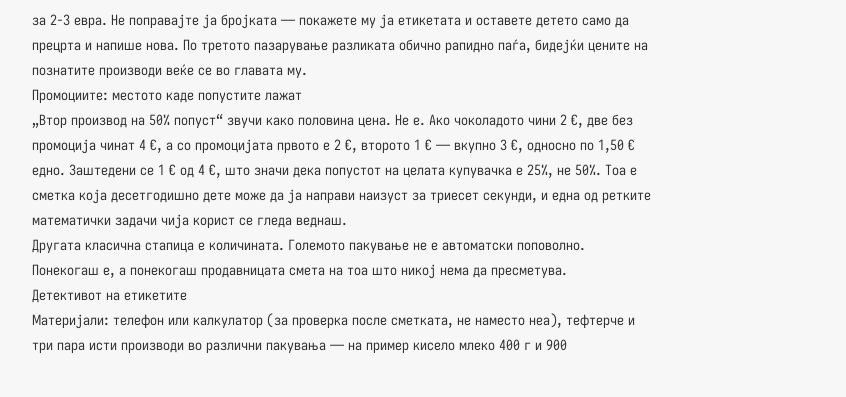за 2-3 евра. Не поправајте ја бројката — покажете му ја етикетата и оставете детето само да прецрта и напише нова. По третото пазарување разликата обично рапидно паѓа, бидејќи цените на познатите производи веќе се во главата му.
Промоциите: местото каде попустите лажат
„Втор производ на 50% попуст“ звучи како половина цена. Не е. Ако чоколадото чини 2 €, две без промоција чинат 4 €, а со промоцијата првото е 2 €, второто 1 € — вкупно 3 €, односно по 1,50 € едно. Заштедени се 1 € од 4 €, што значи дека попустот на целата купувачка е 25%, не 50%. Тоа е сметка која десетгодишно дете може да ја направи наизуст за триесет секунди, и една од ретките математички задачи чија корист се гледа веднаш.
Другата класична стапица е количината. Големото пакување не е автоматски поповолно. Понекогаш е, а понекогаш продавницата смета на тоа што никој нема да пресметува.
Детективот на етикетите
Материјали: телефон или калкулатор (за проверка после сметката, не наместо неа), тефтерче и три пара исти производи во различни пакувања — на пример кисело млеко 400 г и 900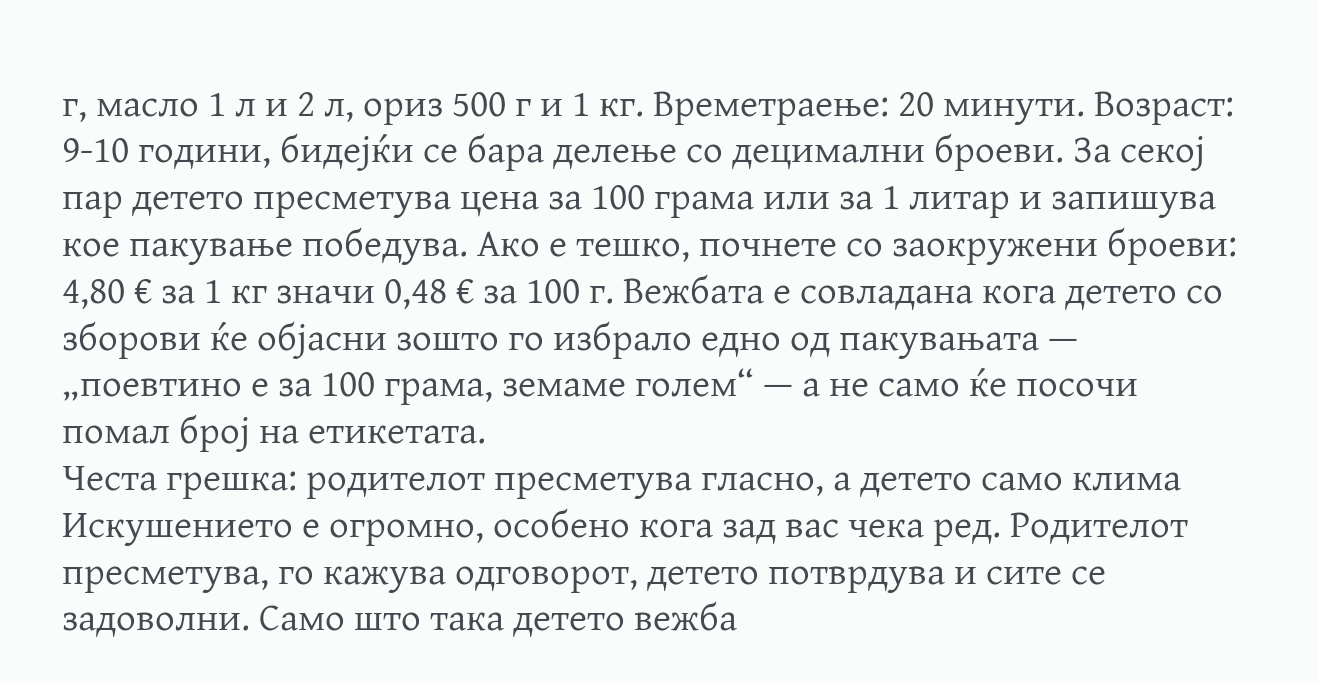г, масло 1 л и 2 л, ориз 500 г и 1 кг. Времетраење: 20 минути. Возраст: 9-10 години, бидејќи се бара делење со децимални броеви. За секој пар детето пресметува цена за 100 грама или за 1 литар и запишува кое пакување победува. Ако е тешко, почнете со заокружени броеви: 4,80 € за 1 кг значи 0,48 € за 100 г. Вежбата е совладана кога детето со зборови ќе објасни зошто го избрало едно од пакувањата — „поевтино е за 100 грама, земаме голем“ — а не само ќе посочи помал број на етикетата.
Честа грешка: родителот пресметува гласно, а детето само клима
Искушението е огромно, особено кога зад вас чека ред. Родителот пресметува, го кажува одговорот, детето потврдува и сите се задоволни. Само што така детето вежба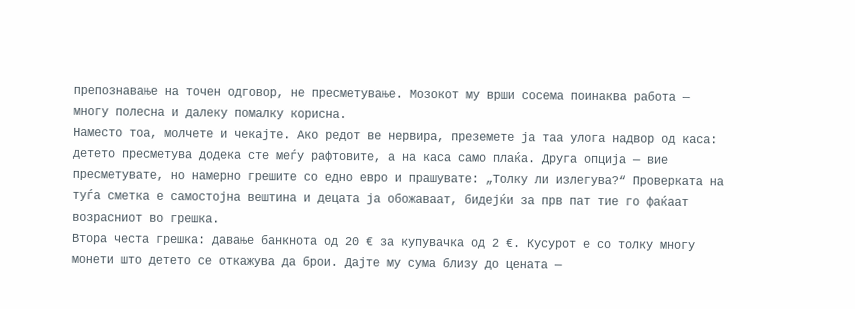препознавање на точен одговор, не пресметување. Мозокот му врши сосема поинаква работа — многу полесна и далеку помалку корисна.
Наместо тоа, молчете и чекајте. Ако редот ве нервира, преземете ја таа улога надвор од каса: детето пресметува додека сте меѓу рафтовите, а на каса само плаќа. Друга опција — вие пресметувате, но намерно грешите со едно евро и прашувате: „Толку ли излегува?“ Проверката на туѓа сметка е самостојна вештина и децата ја обожаваат, бидејќи за прв пат тие го фаќаат возрасниот во грешка.
Втора честа грешка: давање банкнота од 20 € за купувачка од 2 €. Кусурот е со толку многу монети што детето се откажува да брои. Дајте му сума близу до цената —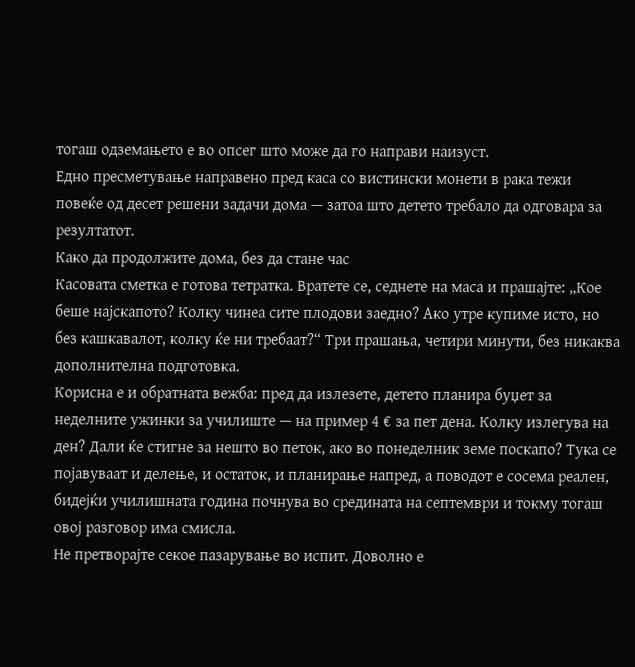тогаш одземањето е во опсег што може да го направи наизуст.
Едно пресметување направено пред каса со вистински монети в рака тежи повеќе од десет решени задачи дома — затоа што детето требало да одговара за резултатот.
Како да продолжите дома, без да стане час
Касовата сметка е готова тетратка. Вратете се, седнете на маса и прашајте: „Кое беше најскапото? Колку чинеа сите плодови заедно? Ако утре купиме исто, но без кашкавалот, колку ќе ни требаат?“ Три прашања, четири минути, без никаква дополнителна подготовка.
Корисна е и обратната вежба: пред да излезете, детето планира буџет за неделните ужинки за училиште — на пример 4 € за пет дена. Колку излегува на ден? Дали ќе стигне за нешто во петок, ако во понеделник земе поскапо? Тука се појавуваат и делење, и остаток, и планирање напред, а поводот е сосема реален, бидејќи училишната година почнува во средината на септември и токму тогаш овој разговор има смисла.
Не претворајте секое пазарување во испит. Доволно е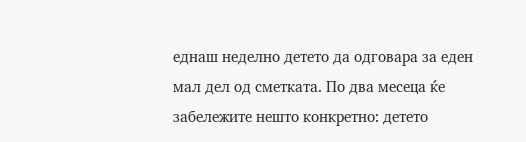еднаш неделно детето да одговара за еден мал дел од сметката. По два месеца ќе забележите нешто конкретно: детето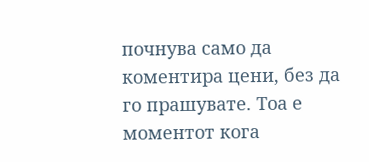почнува само да коментира цени, без да го прашувате. Тоа е моментот кога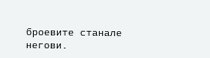броевите станале негови.